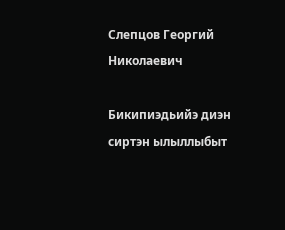Слепцов Георгий Николаевич

Бикипиэдьийэ диэн сиртэн ылыллыбыт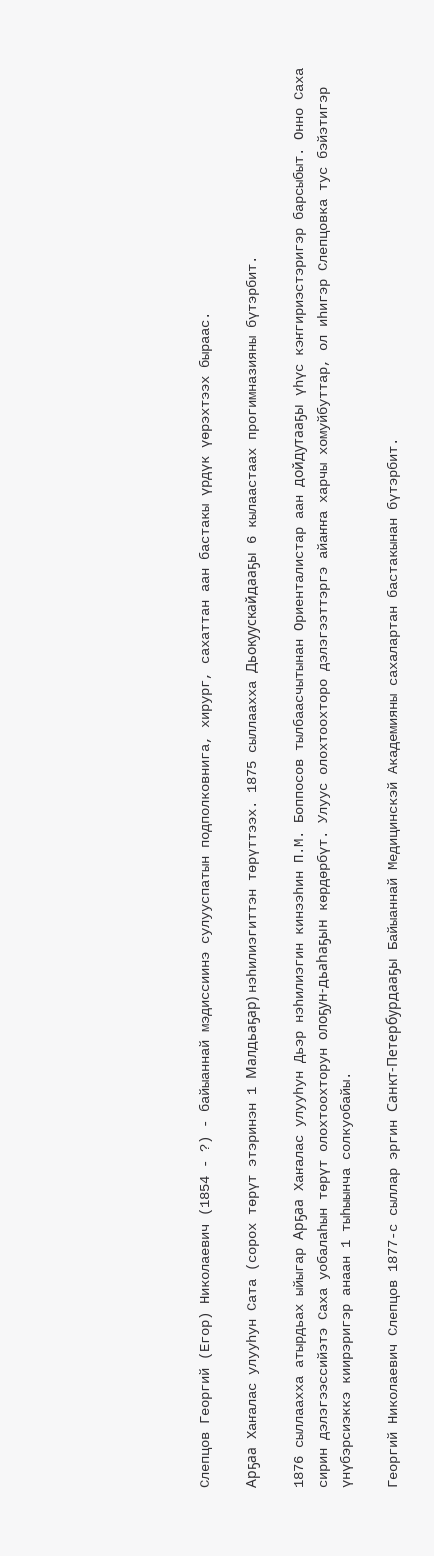Слепцов Георгий (Егор) Николаевич (1854 - ?) - байыаннай мэдиссиинэ сулууспатын подполковнига, хирург, сахаттан аан бастакы үрдүк үөрэхтээх быраас.

Арҕаа Хаҥалас улууһун Сата (сорох төрүт этэринэн 1 Малдьаҕар) нэһилиэгиттэн төрүттээх. 1875 сыллаахха Дьокуускайдааҕы 6 кылаастаах прогимназияны бүтэрбит.

1876 сыллаахха атырдьах ыйыгар Арҕаа Хаҥалас улууһун Дьэр нэһилиэгин кинээһин П.М. Боппосов тылбаасчытынан Ориенталистар аан дойдутааҕы үһүс кэҥгириэстэригэр барсыбыт. Онно Саха сирин дэлэгээссийэтэ Саха уобалаһын төрүт олохтоохторун олоҕун-дьаһаҕын көрдөрбүт. Улуус олохтоохторо дэлэгээттэргэ айаҥҥа харчы хомуйбуттар, ол иһигэр Слепцовка тус бэйэтигэр үнүбэрсиэккэ киирэригэр анаан 1 тыһыынча солкуобайы.

Георгий Николаевич Слепцов 1877-с сыллар эргин Санкт-Петербурдааҕы Байыаннай Медицинскэй Академияны сахалартан бастакынан бүтэрбит.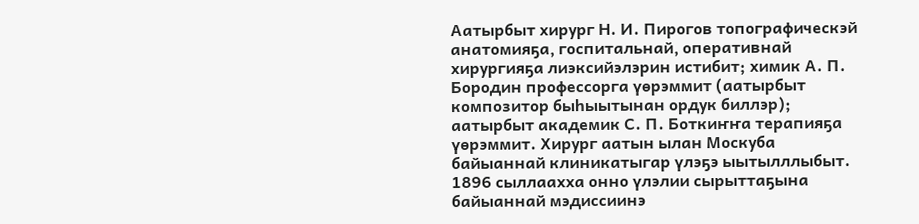Аатырбыт хирург Н. И. Пирогов топографическэй анатомияҕа, госпитальнай, оперативнай хирургияҕа лиэксийэлэрин истибит; химик А. П. Бородин профессорга үөрэммит (аатырбыт композитор быһыытынан ордук биллэр); аатырбыт академик С. П. Боткиҥҥа терапияҕа үөрэммит. Хирург аатын ылан Москуба байыаннай клиникатыгар үлэҕэ ыытылллыбыт. 1896 сыллаахха онно үлэлии сырыттаҕына байыаннай мэдиссиинэ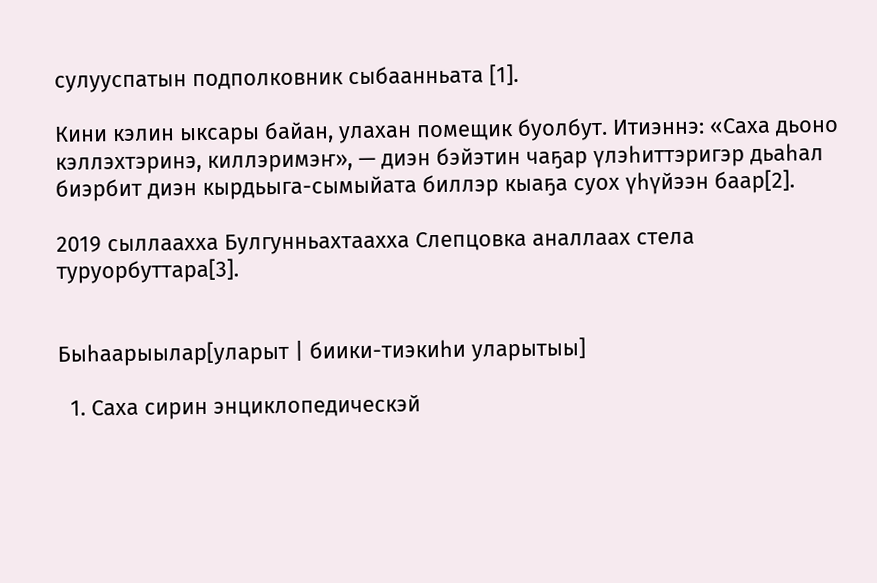сулууспатын подполковник сыбаанньата [1].

Кини кэлин ыксары байан, улахан помещик буолбут. Итиэннэ: «Саха дьоно кэллэхтэринэ, киллэримэҥ», — диэн бэйэтин чаҕар үлэһиттэригэр дьаһал биэрбит диэн кырдьыга-сымыйата биллэр кыаҕа суох үһүйээн баар[2].

2019 сыллаахха Булгунньахтаахха Слепцовка аналлаах стела туруорбуттара[3].


Быһаарыылар[уларыт | биики-тиэкиһи уларытыы]

  1. Саха сирин энциклопедическэй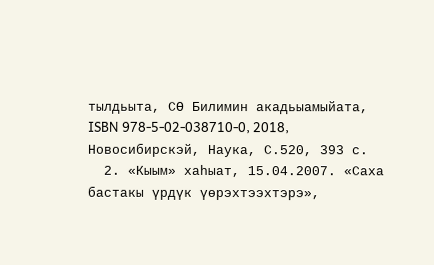тылдьыта, СӨ Билимин акадьыамыйата, ISBN 978-5-02-038710-0, 2018, Новосибирскэй, Наука, С.520, 393 с.
  2. «Кыым» хаһыат, 15.04.2007. «Саха бастакы үрдүк үөрэхтээхтэрэ»,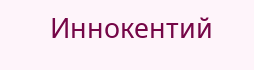Иннокентий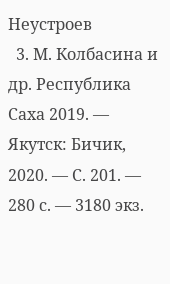Неустроев
  3. М. Колбасина и др. Республика Саха 2019. — Якутск: Бичик, 2020. — С. 201. — 280 с. — 3180 экз.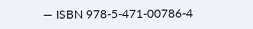— ISBN 978-5-471-00786-4